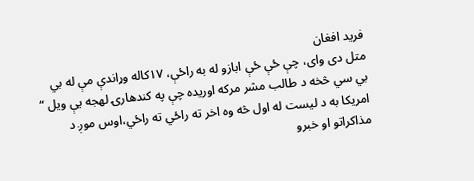فرید افغان
متل دی وای، چې ځې ځې ابازو له به راځې، ۱۷کاله وړاندې مې له بي بي سي څخه د طالب مشر مرکه اوریده چې په کندهارۍ لهجه یې ویل “ امریکا به د لیست له اول څه وه اخر ته راځي ته راځي،اوس موږ د مذاکراتو او خبرو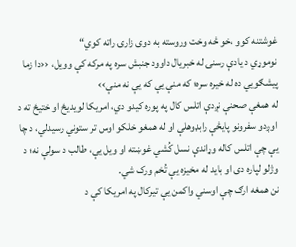غوشتنه کوو ،خو څه وخت وروسته به دوی زارۍ راته کوي“
نوموړي د یادې رسنۍ له خبریال داوود جنبش سره په مرکه کې وویل، ‹‹دا زما پیشګویي ده له خیره سره؛ که منې یې که یې نه منې››
له همغې صحنې نږدې اتلس کال په پوره کیدو دي، امریکا لویدیځ او ختیځ ته د اوږدو سفرونو پایڅې رابډوهلې او له همغو خلکو اوس تر ستوني رسیدلي، د چا یې چې اتلس کاله وړاندې نسل کُشي غوښته او ویل یې، طالب د سولې نه؛ د وژلو لپاره دی او باید له مخیزه یې تُخم ورک شي.
نن همغه ارګ چې اوسني واکمن یې تیرکال په امریکا کې د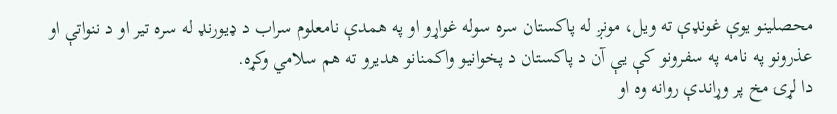محصلینو یوې غونډې ته ویل، مونږ له پاکستان سره سوله غواړو او په همدې نامعلوم سراب د ډیورنډ له سره تیر او د ننواتې او عذرونو په نامه په سفرونو کې یې آن د پاکستان د پخوانیو واکمنانو هدیرو ته هم سلامي وکړه.
دا لړۍ مخ پر وړاندې روانه وه او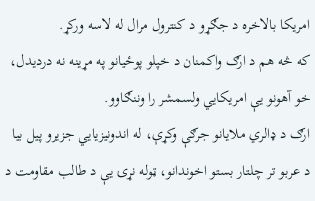امریکا بالاخره د جګړو د کنترول مرال له لاسه ورکړ.
که څه هم د ارګ واکمنان د خپلو پوځیانو په مړینه نه دردیدل، خو آهونو یې امریکایي ولسمشر را وننګاوو.
ارګ د ډالري ملایانو جرګې وکړې، له اندونیزیایي جزیرو پیل بیا د عربو تر چلتار بستو اخوندانو، ټوله نړۍ یې د طالب مقاومت د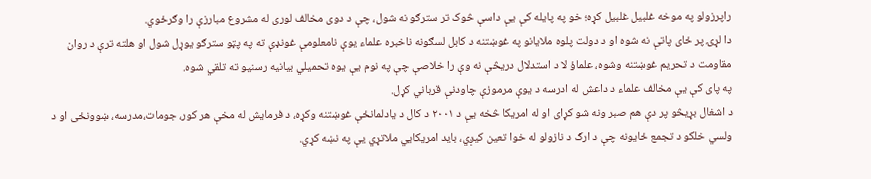راپرزولو په موخه غلبیل غلبیل کړه؛ خو په پایله کې یې داسې څوک تر سترګو نه شول، چې د دوی مخالف لوری له مشروع مبارزې را وګرځوي.
دا لړۍ پر ځای پاتې نه شوه او د دولت پلوه ملایانو په غوښتنه د کابل لسګونه ناخبره علماء یوې نامعلومې غونډې ته په پټو سترګو یوړل شول او هلته ترې د روان مقاومت د تحریم غوښتنه وشوه، علماؤ لا د استدلال دریڅې نه وې را خلاصې چې په نوم یې یوه تحمیلي بیانیه رسنیو ته تلقي شوه.
په پای کې یې مخالف علماء د داعش له ادرسه د یوې مرموزې چاودنې قرباني کړل.
د اشغال بړیڅو پر دې هم صبر ونه شو کړای او له امریکا څخه یې د ۲۰۰۱ د کال د یادلمانځې غوښتنه وکړه، د فرمایش له مخې هر کور، جومات،مدرسه، ښوونځی او د ولسي خلکو د تجمع ځایونه چې د ارګ د نازولو له خوا تعین کیږي، باید امریکایي ملاتړي یې په نښه کړي.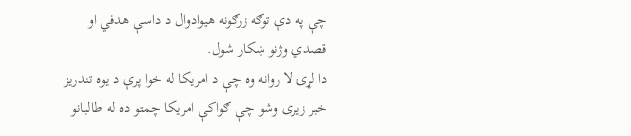چې په دې توګه زرګونه هیوادوال د داسې هدفي او قصدي وژنو ښکار شول.
دا لړۍ لا روانه وه چې د امریکا له خوا پرې د یوه تندریز خبر زیری وشو چې ګواکې امریکا چمتو ده له طالبانو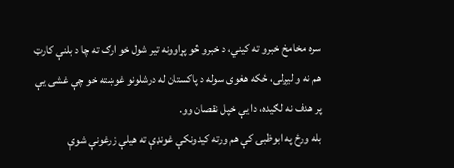سره مخامخ خبرو ته کیني، د خبرو څو پړاوونه تیر شول خو ارګ ته چا د بلنې کارټ هم نه و لیږلی، ځکه هغوی سوله د پاکستان له درشلونو غوښته خو چې غشی یې پر هدف نه لګیده، دا یې خپل نقصان وو.
بله ورځ په ابوظبۍ کې هم ورته کیدونکې غونډې ته هیلې زرغونې شوې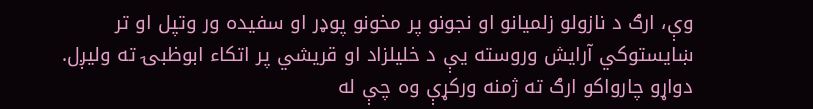وې، ارګ د نازولو زلمیانو او نجونو پر مخونو پوډر او سفیده ور وتپل او تر ښایستوکي آرایش وروسته یې د خلیلزاد او قریشي پر اتکاء ابوظبۍ ته ولیږل.
دواړو چارواکو ارګ ته ژمنه ورکړې وه چې له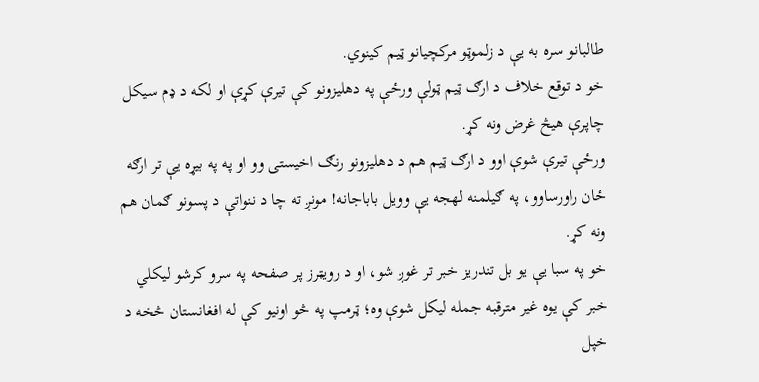طالبانو سره به یې د زلموټو مرکچیانو ټیم کینوي.
خو د توقع خلاف د ارګ ټیم ټولې ورځې په دهلیزونو کې تیرې کړې او لکه د ډم سیکل چاپرې هیڅ غرض ونه کړ.
ورځې تیرې شوې اوو د ارګ ټیم هم د دهلیزونو رنګ اخیستی وو او په په بیړه یې تر ارګه ځان راورساوو، په ګیلمنه لهجه یې وویل باباجانه! مونږ ته چا د ننواتې د پسونو ګمان هم ونه کړ.
خو په سبا یې یو بل تندریز خبر تر غوږ شو، او د رویټرز پر صفحه په سرو کرشو لیکلي خبر کې یوه غیر مترقبه جمله لیکل شوې وه؛ ټرمپ په څو اونیو کې له افغانستان څخه د خپل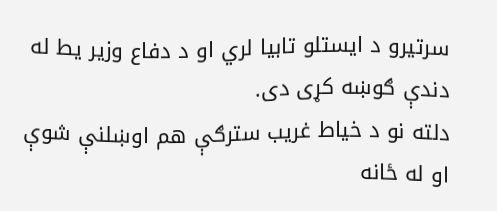سرتیرو د ایستلو تابیا لري او د دفاع وزیر یط له دندې ګوښه کړی دی.
دلته نو د خیاط غریب سترګې هم اوښلنې شوې او له ځانه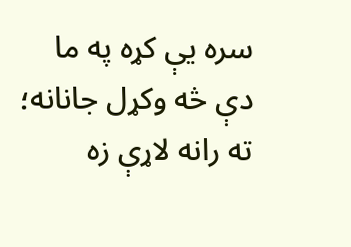سره یې کړه په ما دې څه وکړل جانانه؛ ته رانه لاړې زه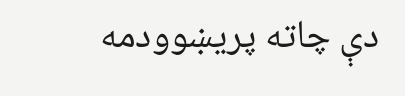دې چاته پریښوودمه